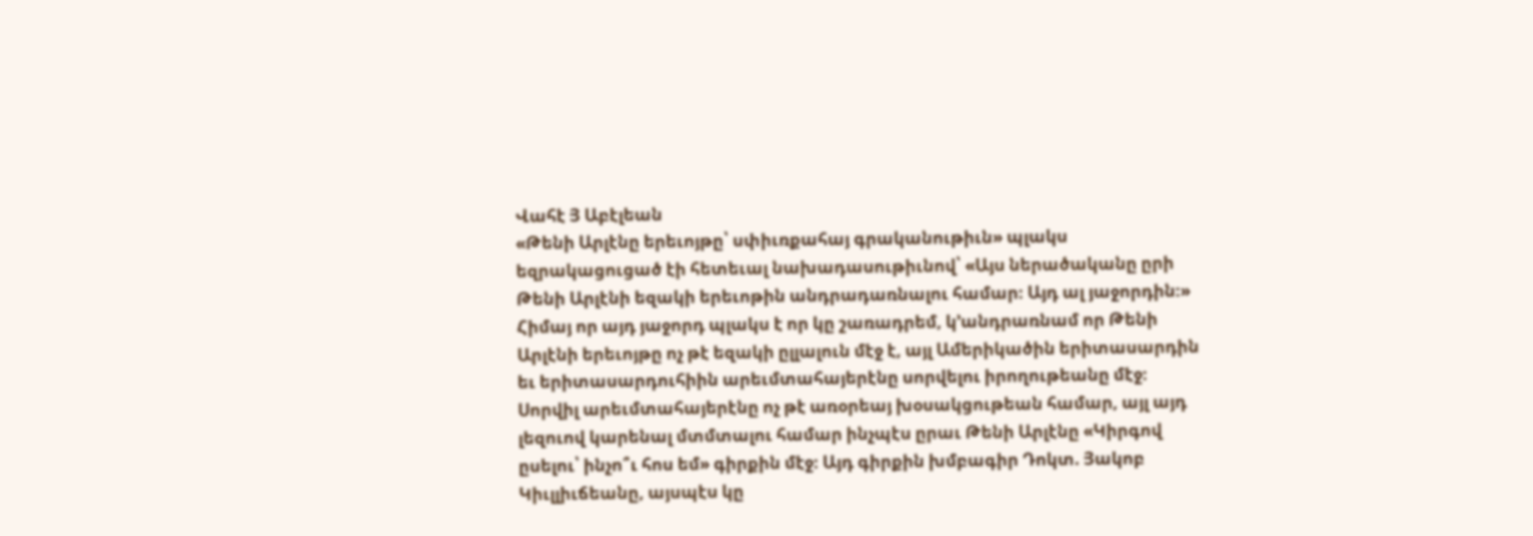Վահէ Յ Աբէլեան
«Թենի Արլէնը երեւոյթը՝ սփիւռքահայ գրականութիւն» պլակս եզրակացուցած էի հետեւալ նախադասութիւնով՝ «Այս ներածականը ըրի Թենի Արլէնի եզակի երեւոթին անդրադառնալու համար։ Այդ ալ յաջորդին։» Հիմայ որ այդ յաջորդ պլակս է որ կը շառադրեմ, կ՚անդրառնամ որ Թենի Արլէնի երեւոյթը ոչ թէ եզակի ըլլալուն մէջ է, այլ Ամերիկածին երիտասարդին եւ երիտասարդուհիին արեւմտահայերէնը սորվելու իրողութեանը մէջ։ Սորվիլ արեւմտահայերէնը ոչ թէ առօրեայ խօսակցութեան համար, այլ այդ լեզուով կարենալ մտմտալու համար ինչպէս ըրաւ Թենի Արլէնը «Կիրգով ըսելու՝ ինչո՞ւ հոս եմ» գիրքին մէջ։ Այդ գիրքին խմբագիր Դոկտ. Յակոբ Կիւլլիւճեանը, այսպէս կը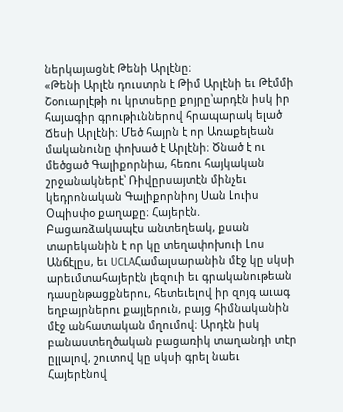ներկայացնէ Թենի Արլէնը։
«Թենի Արլէն դուստրն է Թիմ Արլէնի եւ Թէմմի Շօուարլէթի ու կրտսերը քոյրը՝արդէն իսկ իր հայագիր գրութիւններով հրապարակ ելած Ճեսի Արլէնի։ Մեծ հայրն է որ Առաքելեան մականունը փոխած է Արլէնի։ Ծնած է ու մեծցած Գալիքորնիա, հեռու հայկական շրջանակներէ՝ Ռիվըրսայտէն մինչեւ կեդրոնական Գալիքորնիոյ Սան Լուիս Օպիսփօ քաղաքը։ Հայերէն. Բացառձակապէս անտեղեակ, քսան տարեկանին է որ կը տեղափոխուի Լոս Անճէլըս, եւ UCLAՀամալսարանին մէջ կը սկսի արեւմտահայերէն լեզուի եւ գրականութեան դասընթացքներու, հետեւելով իր զոյգ աւագ եղբայրներու քայլերուն, բայց հիմնականին մէջ անհատական մղումով։ Արդէն իսկ բանաստեղծական բացառիկ տաղանդի տէր ըլլալով, շուտով կը սկսի գրել նաեւ Հայերէնով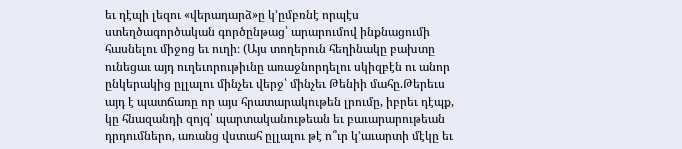եւ դէպի լեզու «վերադարձ»ը կ՚ըմբռնէ որպէս ստեղծագործական գործընթաց՝ արարումով ինքնացումի հասնելու միջոց եւ ուղի։ (Այս տողերուն հեղինակը բախտը ունեցաւ այդ ուղեւորութիւնը առաջնորդելու սկիզբէն ու անոր ընկերակից ըլլալու մինչեւ վերջ՝ մինչեւ Թենիի մահը.Թերեւս այդ է պատճառը որ այս հրատարակութեն լրումը, իբրեւ դէպք, կը հնազանդի զոյգ՝ պարտականութեան եւ բաւարարութեան դրդումներո, առանց վստահ ըլլալու թէ ո՞ւր կ՚աւարտի մէկը եւ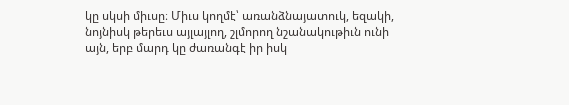կը սկսի միւսը։ Միւս կողմէ՝ առանձնայատուկ, եզակի, նոյնիսկ թերեւս այլայլող, շլմորող նշանակութիւն ունի այն, երբ մարդ կը ժառանգէ իր իսկ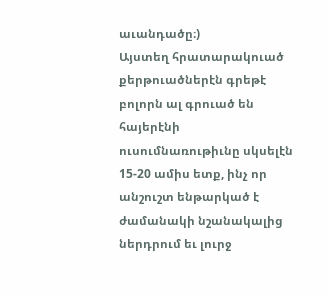աւանդածը։)
Այստեղ հրատարակուած քերթուածներէն գրեթէ բոլորն ալ գրուած են հայերէնի ուսումնառութիւնը սկսելէն 15-20 ամիս ետք, ինչ որ անշուշտ ենթարկած է ժամանակի նշանակալից ներդրում եւ լուրջ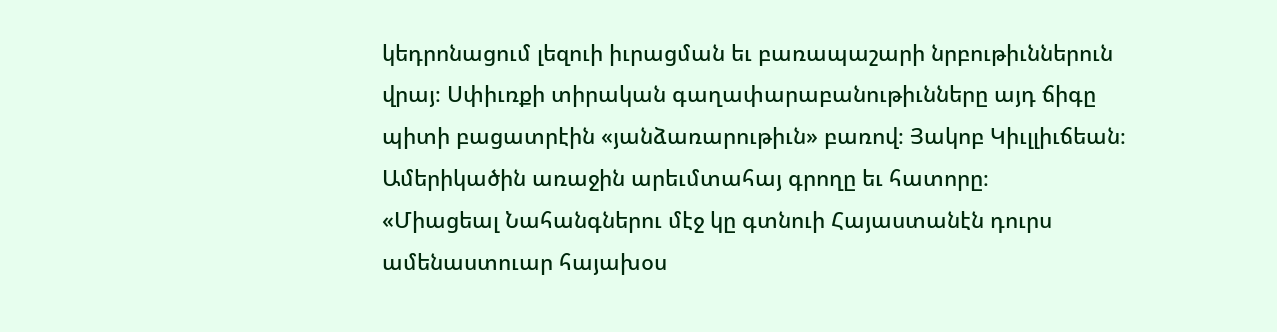կեդրոնացում լեզուի իւրացման եւ բառապաշարի նրբութիւններուն վրայ։ Սփիւռքի տիրական գաղափարաբանութիւնները այդ ճիգը պիտի բացատրէին «յանձառարութիւն» բառով։ Յակոբ Կիւլլիւճեան։
Ամերիկածին առաջին արեւմտահայ գրողը եւ հատորը։
«Միացեալ Նահանգներու մէջ կը գտնուի Հայաստանէն դուրս ամենաստուար հայախօս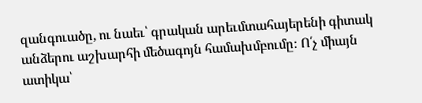զանգուածը, ու նաեւ՝ գրական արեւմտահայերենի գիտակ անձերու աշխարհի մեծագոյն համախմբումը։ Ո՛չ միայն ատիկա՝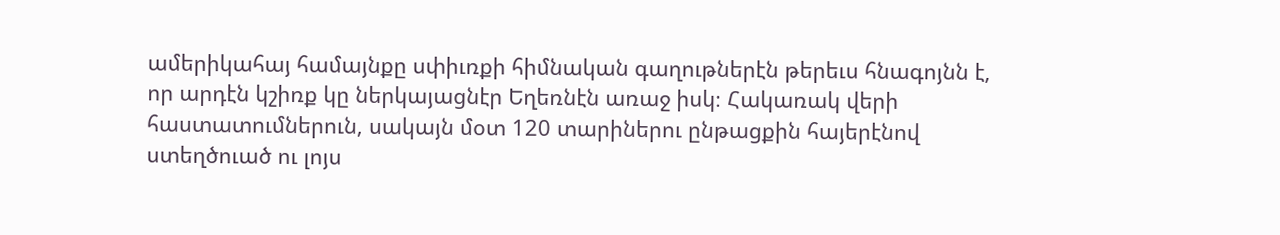ամերիկահայ համայնքը սփիւռքի հիմնական գաղութներէն թերեւս հնագոյնն է, որ արդէն կշիռք կը ներկայացնէր Եղեռնէն առաջ իսկ։ Հակառակ վերի հաստատումներուն, սակայն մօտ 120 տարիներու ընթացքին հայերէնով ստեղծուած ու լոյս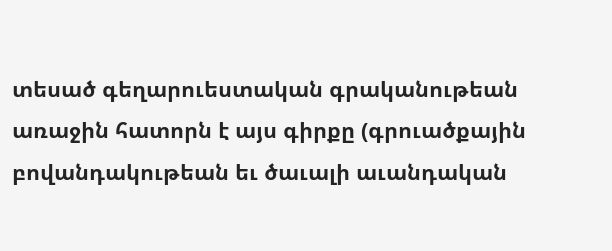տեսած գեղարուեստական գրականութեան առաջին հատորն է այս գիրքը (գրուածքային բովանդակութեան եւ ծաւալի աւանդական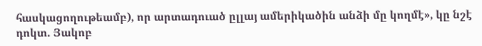հասկացողութեամբ), որ արտադուած ըլլայ ամերիկածին անձի մը կողմէ», կը նշէ դոկտ. Յակոբ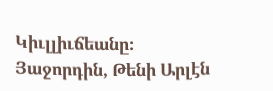Կիւլլիւճեանը։
Յաջորդին, Թենի Արլէն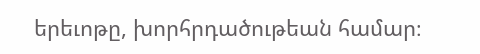երեւոթը, խորհրդածութեան համար։